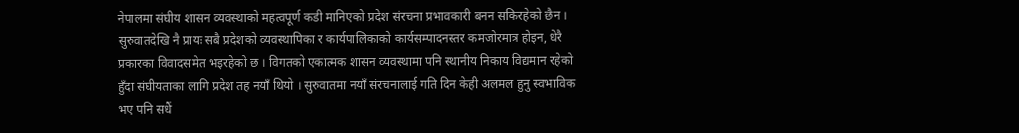नेपालमा संघीय शासन व्यवस्थाको महत्वपूर्ण कडी मानिएको प्रदेश संरचना प्रभावकारी बनन सकिरहेको छैन । सुरुवातदेखि नै प्रायः सबै प्रदेशको व्यवस्थापिका र कार्यपालिकाको कार्यसम्पादनस्तर कमजोरमात्र होइन, धेरै प्रकारका विवादसमेत भइरहेको छ । विगतको एकात्मक शासन व्यवस्थामा पनि स्थानीय निकाय विद्यमान रहेको हुँदा संघीयताका लागि प्रदेश तह नयाँ थियो । सुरुवातमा नयाँ संरचनालाई गति दिन केही अलमल हुनु स्वभाविक भए पनि सधैं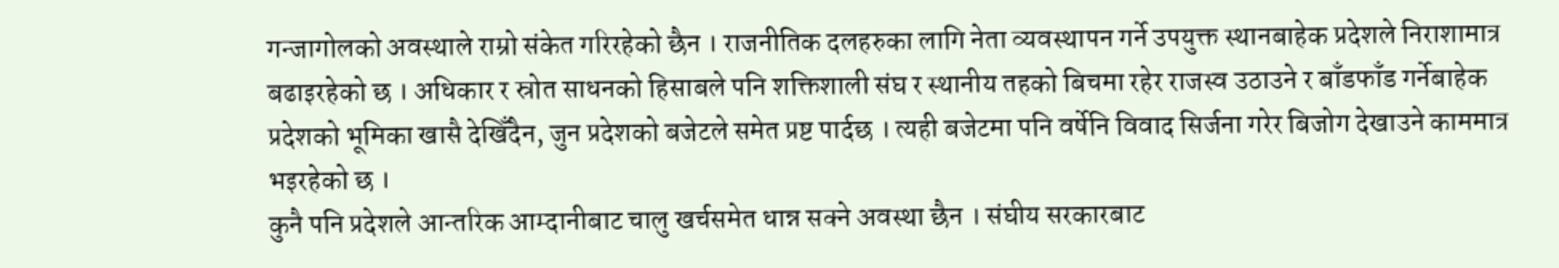गन्जागोलको अवस्थाले राम्रो संकेत गरिरहेको छैन । राजनीतिक दलहरुका लागि नेता व्यवस्थापन गर्ने उपयुक्त स्थानबाहेक प्रदेशले निराशामात्र बढाइरहेको छ । अधिकार र स्रोत साधनको हिसाबले पनि शक्तिशाली संघ र स्थानीय तहको बिचमा रहेर राजस्व उठाउने र बाँडफाँड गर्नेबाहेक प्रदेशको भूमिका खासै देखिँदैन, जुन प्रदेशको बजेटले समेत प्रष्ट पार्दछ । त्यही बजेटमा पनि वर्षेनि विवाद सिर्जना गरेर बिजोग देखाउने काममात्र भइरहेको छ ।
कुनै पनि प्रदेशले आन्तरिक आम्दानीबाट चालु खर्चसमेत धान्न सक्ने अवस्था छैन । संघीय सरकारबाट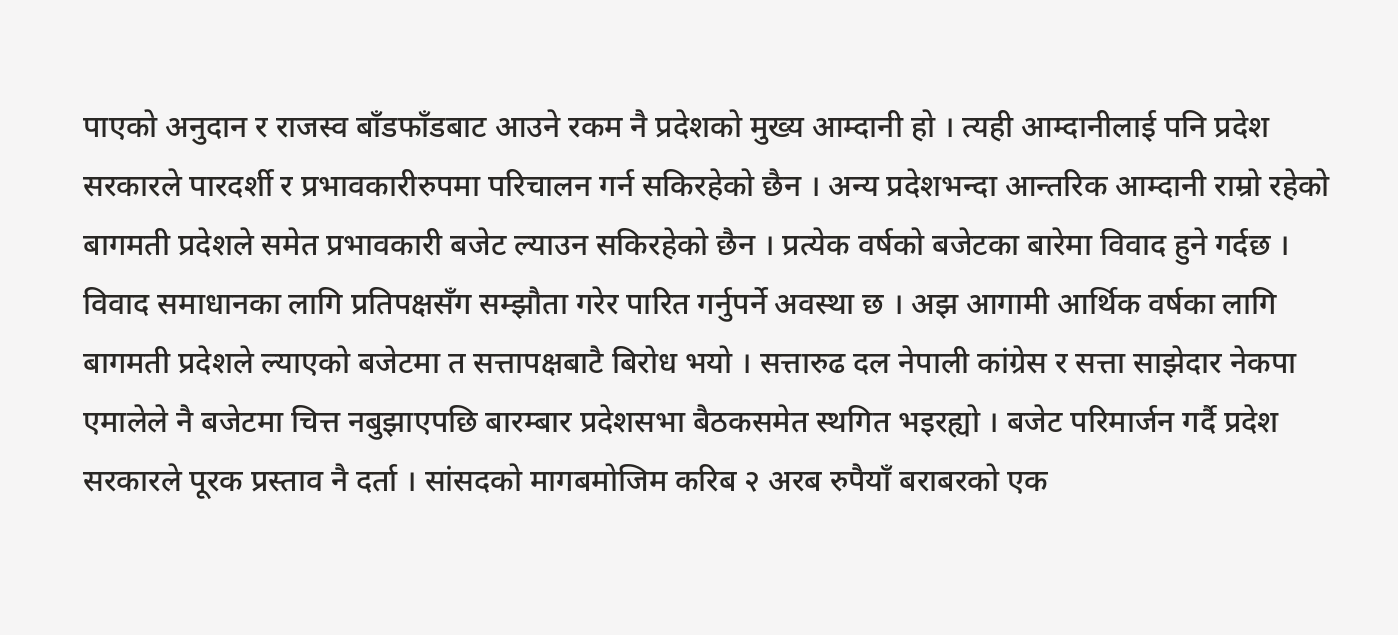पाएको अनुदान र राजस्व बाँडफाँडबाट आउने रकम नै प्रदेशको मुख्य आम्दानी हो । त्यही आम्दानीलाई पनि प्रदेश सरकारले पारदर्शी र प्रभावकारीरुपमा परिचालन गर्न सकिरहेको छैन । अन्य प्रदेशभन्दा आन्तरिक आम्दानी राम्रो रहेको बागमती प्रदेशले समेत प्रभावकारी बजेट ल्याउन सकिरहेको छैन । प्रत्येक वर्षको बजेटका बारेमा विवाद हुने गर्दछ । विवाद समाधानका लागि प्रतिपक्षसँग सम्झौता गरेर पारित गर्नुपर्ने अवस्था छ । अझ आगामी आर्थिक वर्षका लागि बागमती प्रदेशले ल्याएको बजेटमा त सत्तापक्षबाटै बिरोध भयो । सत्तारुढ दल नेपाली कांग्रेस र सत्ता साझेदार नेकपा एमालेले नै बजेटमा चित्त नबुझाएपछि बारम्बार प्रदेशसभा बैठकसमेत स्थगित भइरह्यो । बजेट परिमार्जन गर्दै प्रदेश सरकारले पूरक प्रस्ताव नै दर्ता । सांसदको मागबमोजिम करिब २ अरब रुपैयाँ बराबरको एक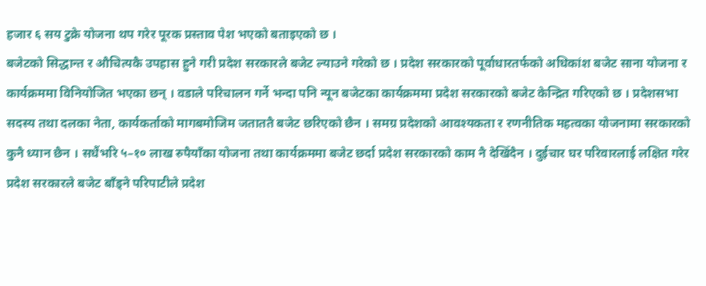हजार ६ सय टुक्रे योजना थप गरेर पूरक प्रस्ताव पेश भएको बताइएको छ ।
बजेटको सिद्धान्त र औचित्यकै उपहास हुने गरी प्रदेश सरकारले बजेट ल्याउने गरेको छ । प्रदेश सरकारको पूर्वाधारतर्फको अधिकांश बजेट साना योजना र कार्यक्रममा विनियोजित भएका छन् । वडाले परिचालन गर्ने भन्दा पनि न्यून बजेटका कार्यक्रममा प्रदेश सरकारको बजेट केन्द्रित गरिएको छ । प्रदेशसभा सदस्य तथा दलका नेता, कार्यकर्ताको मागबमोजिम जताततै बजेट छरिएको छैन । समग्र प्रदेशको आवश्यकता र रणनीतिक महत्वका योजनामा सरकारको कुनै ध्यान छैन । सधैंभरि ५–१० लाख रुपैयाँका योजना तथा कार्यक्रममा बजेट छर्दा प्रदेश सरकारको काम नै देखिँदैन । दुईचार घर परिवारलाई लक्षित गरेर प्रदेश सरकारले बजेट बाँड्ने परिपाटीले प्रदेश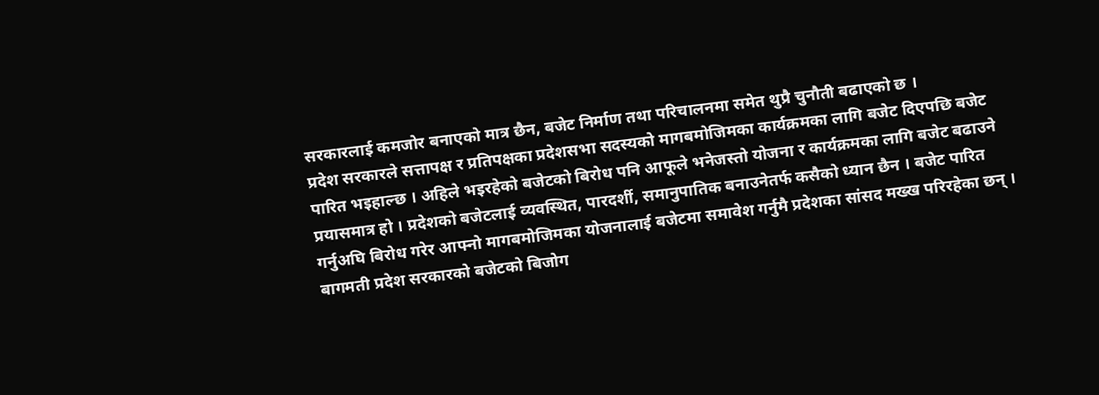सरकारलाई कमजोर बनाएको मात्र छैन, बजेट निर्माण तथा परिचालनमा समेत थुप्रै चुनौती बढाएको छ ।
प्रदेश सरकारले सत्तापक्ष र प्रतिपक्षका प्रदेशसभा सदस्यको मागबमोजिमका कार्यक्रमका लागि बजेट दिएपछि बजेट पारित भइहाल्छ । अहिले भइरहेको बजेटको बिरोध पनि आफूले भनेजस्तो योजना र कार्यक्रमका लागि बजेट बढाउने प्रयासमात्र हो । प्रदेशको बजेटलाई व्यवस्थित, पारदर्शी, समानुपातिक बनाउनेतर्फ कसैको ध्यान छैन । बजेट पारित गर्नुअघि बिरोध गरेर आफ्नो मागबमोजिमका योजनालाई बजेटमा समावेश गर्नुमै प्रदेशका सांसद मख्ख परिरहेका छन् । बागमती प्रदेश सरकारको बजेटको बिजोग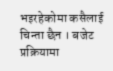भइरहेकोमा कसैलाई चिन्ता छैन । बजेट प्रक्रियामा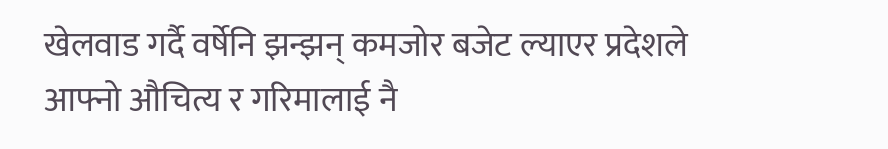खेलवाड गर्दै वर्षेनि झन्झन् कमजोर बजेट ल्याएर प्रदेशले आफ्नो औचित्य र गरिमालाई नै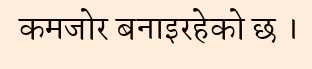कमजोर बनाइरहेको छ ।